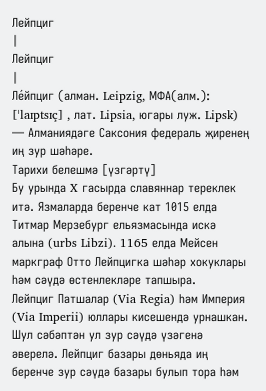Лейпциг
|
Лейпциг
|
Ле́йпциг (алман. Leipzig, МФА(алм.): [ˈlaɪptsɪç] , лат. Lipsia, югары луж. Lipsk) — Алманиядәге Саксония федераль җиренең иң зур шәһәре.
Тарихи белешмә [үзгәртү]
Бу урында X гасырда славяннар тереклек итә. Язмаларда беренче кат 1015 елда Титмар Мерзебург ельязмасында искә алына (urbs Libzi). 1165 елда Мейсен маркграф Отто Лейпцигка шәһәр хокуклары һәм сәүдә өстенлекләре тапшыра.
Лейпциг Патшалар (Via Regia) һәм Империя (Via Imperii) юллары кисешендә урнашкан. Шул сәбәптән ул зур сәүдә үзәгенә әверелә. Лейпциг базары дөньяда иң беренче зур сәүдә базары булып тора һәм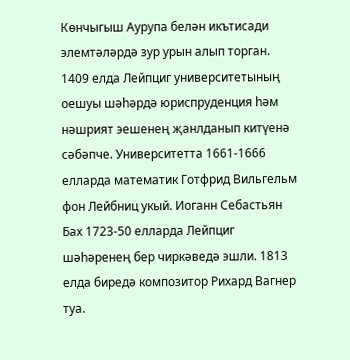Көнчыгыш Аурупа белән икътисади элемтәләрдә зур урын алып торган.
1409 елда Лейпциг университетының оешуы шәһәрдә юриспруденция һәм нәшрият эешенең җанлданып китүенә сәбәпче. Университетта 1661-1666 елларда математик Готфрид Вильгельм фон Лейбниц укый. Иоганн Себастьян Бах 1723-50 елларда Лейпциг шәһәренең бер чиркәведә эшли. 1813 елда биредә композитор Рихард Вагнер туа.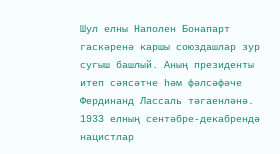Шул елны Наполен Бонапарт гаскәренә каршы союздашлар зур сугыш башлый. Аның президенты итеп сәясәтче һәм фәлсәфәче Фердинанд Лассаль тәгаенләнә.
1933 елның сентәбре-декабрендә нацистлар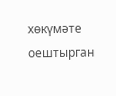хөкүмәте оештырган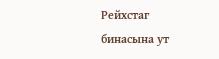Рейхстаг бинасына ут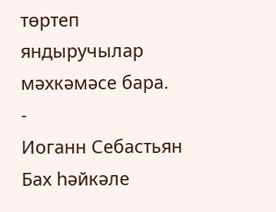төртеп яндыручылар мәхкәмәсе бара.
-
Иоганн Себастьян Бах һәйкәле